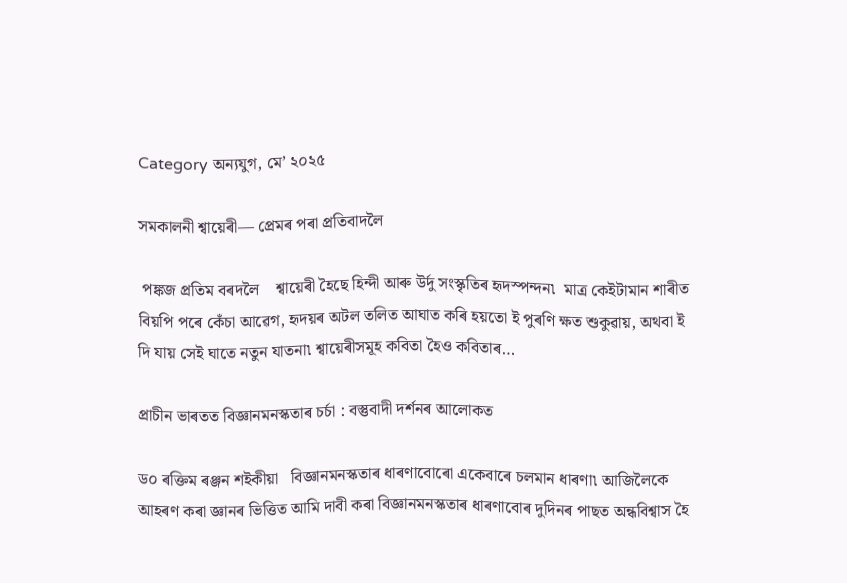Category অন্যযুগ, মে’ ২০২৫

সমকালনী শ্বায়েৰী— প্ৰেমৰ পৰা প্ৰতিবাদলৈ

 পঙ্কজ প্ৰতিম বৰদলৈ    শ্বায়েৰী হৈছে হিন্দী আৰু উৰ্দু সংস্কৃতিৰ হৃদস্পন্দন৷  মাত্ৰ কেইটামান শাৰীত বিয়পি পৰে কেঁচা আৱেগ, হৃদয়ৰ অটল তলিত আঘাত কৰি হয়তো ই পুৰণি ক্ষত শুকুৱায়, অথবা ই দি যায় সেই ঘাতে নতুন যাতনা৷ শ্বায়েৰীসমূহ কবিতা হৈও কবিতাৰ…

প্ৰাচীন ভাৰতত বিজ্ঞানমনস্কতাৰ চর্চা : বস্তুবাদী দর্শনৰ আলোকত

ড০ ৰক্তিম ৰঞ্জন শইকীয়া   বিজ্ঞানমনস্কতাৰ ধাৰণাবোৰো একেবাৰে চলমান ধাৰণা৷ আজিলৈকে আহৰণ কৰা জ্ঞানৰ ভিত্তিত আমি দাবী কৰা বিজ্ঞানমনস্কতাৰ ধাৰণাবোৰ দুদিনৰ পাছত অন্ধবিশ্বাস হৈ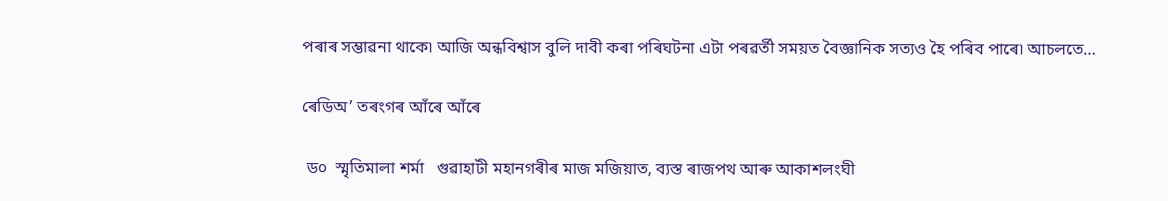পৰাৰ সম্ভাৱনা থাকে৷ আজি অন্ধবিশ্বাস বুলি দাবী কৰা পৰিঘটনা এটা পৰৱর্তী সময়ত বৈজ্ঞানিক সত্যও হৈ পৰিব পাৰে৷ আচলতে…

ৰেডিঅ’ তৰংগৰ আঁৰে আঁৰে

 ড০  স্মৃতিমালা শৰ্মা   গুৱাহাটী মহানগৰীৰ মাজ মজিয়াত, ব্যস্ত ৰাজপথ আৰু আকাশলংঘী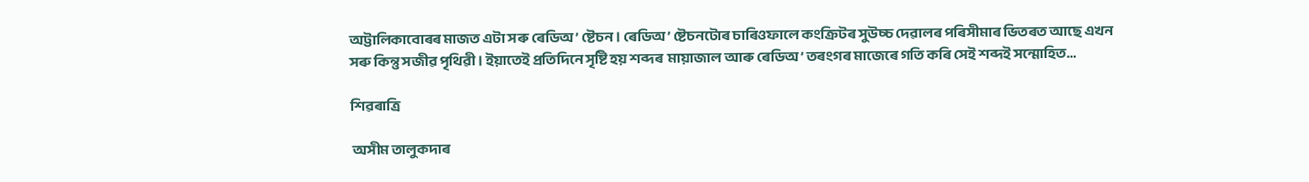অট্টালিকাবোৰৰ মাজত এটা সৰু ৰেডিঅ’ ষ্টেচন। ৰেডিঅ’ ষ্টেচনটোৰ চাৰিওফালে কংক্ৰিটৰ সুউচ্চ দেৱালৰ পৰিসীমাৰ ভিতৰত আছে এখন সৰু কিন্তু সজীৱ পৃথিৱী। ইয়াতেই প্ৰতিদিনে সৃষ্টি হয় শব্দৰ  মায়াজাল আৰু ৰেডিঅ’ তৰংগৰ মাজেৰে গতি কৰি সেই শব্দই সন্মোহিত…

শিৱৰাত্ৰি

 অসীম তালুকদাৰ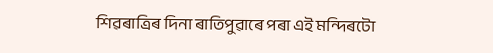শিৱৰাত্ৰিৰ দিনা ৰাতিপুৱাৰে পৰা এই মন্দিৰটো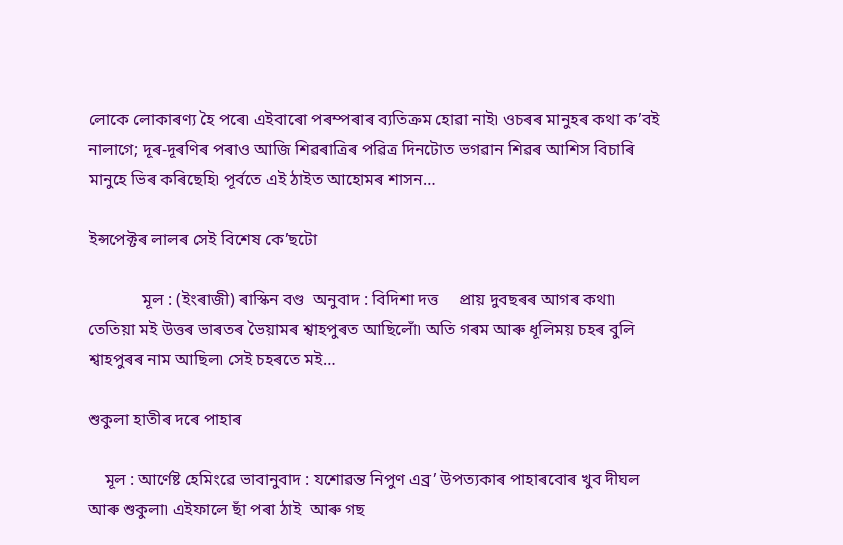লোকে লোকাৰণ্য হৈ পৰে৷ এইবাৰো পৰম্পৰাৰ ব্যতিক্ৰম হোৱা নাই৷ ওচৰৰ মানুহৰ কথা ক’বই নালাগে; দূৰ-দূৰণিৰ পৰাও আজি শিৱৰাত্ৰিৰ পৱিত্ৰ দিনটোত ভগৱান শিৱৰ আশিস বিচাৰি মানুহে ভিৰ কৰিছেহি৷ পূৰ্বতে এই ঠাইত আহোমৰ শাসন…

ইন্সপেক্টৰ লালৰ সেই বিশেষ কে’ছটো

             মূল : (ইংৰাজী) ৰাস্কিন বণ্ড  অনুবাদ : বিদিশা দত্ত     প্ৰায় দুবছৰৰ আগৰ কথা৷ তেতিয়া মই উত্তৰ ভাৰতৰ ভৈয়ামৰ শ্বাহপুৰত আছিলোঁ৷ অতি গৰম আৰু ধূলিময় চহৰ বুলি শ্বাহপুৰৰ নাম আছিল৷ সেই চহৰতে মই…

শুকুলা হাতীৰ দৰে পাহাৰ

    মূল : আৰ্ণেষ্ট হেমিংৱে ভাবানুবাদ : যশোৱন্ত নিপুণ এব্ৰ’ উপত্যকাৰ পাহাৰবোৰ খুব দীঘল আৰু শুকুলা৷ এইফালে ছাঁ পৰা ঠাই  আৰু গছ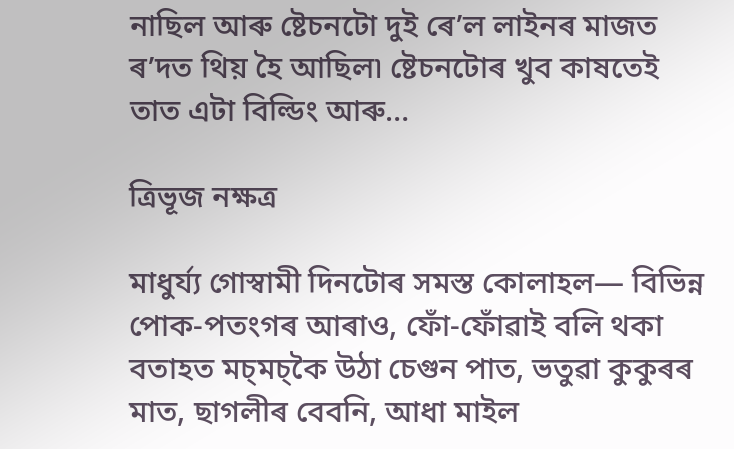নাছিল আৰু ষ্টেচনটো দুই ৰে’ল লাইনৰ মাজত ৰ’দত থিয় হৈ আছিল৷ ষ্টেচনটোৰ খুব কাষতেই তাত এটা বিল্ডিং আৰু…

ত্ৰিভূজ নক্ষত্ৰ

মাধুৰ্য্য গোস্বামী দিনটোৰ সমস্ত কোলাহল— বিভিন্ন পোক-পতংগৰ আৰাও, ফোঁ-ফোঁৱাই বলি থকা বতাহত মচ্‌মচ্‌কৈ উঠা চেগুন পাত, ভতুৱা কুকুৰৰ মাত, ছাগলীৰ বেবনি, আধা মাইল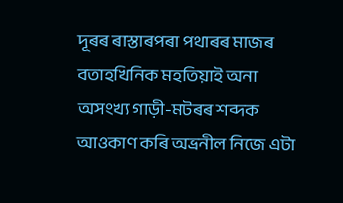দূৰৰ ৰাস্তাৰপৰা পথাৰৰ মাজৰ বতাহখিনিক মহতিয়াই অনা অসংখ্য গাড়ী-মটৰৰ শব্দক আওকাণ কৰি অভ্ৰনীল নিজে এটা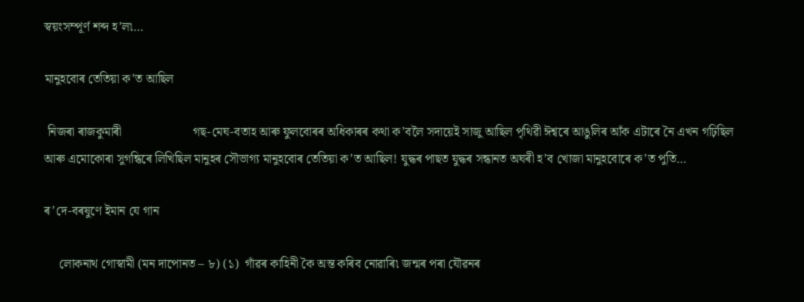স্বয়ংসম্পূৰ্ণ শব্দ হ’ল৷…

মানুহবোৰ তেতিয়া ক’ত আছিল

 নিজৰা ৰাজকুমাৰী                       গছ-মেঘ-বতাহ আৰু ফুলবোৰৰ অধিকাৰৰ কথা ক’বলৈ সদায়েই সাজু আছিল পৃথিৱী ঈশ্বৰে আঙুলিৰ আঁক এটাৰে নৈ এখন গঢ়িছিল আৰু এমোকোৰা সুগন্ধিৰে লিখিছিল মানুহৰ সৌভাগ্য মানুহবোৰ তেতিয়া ক’ত আছিল! যুদ্ধৰ পাছত যুদ্ধৰ সন্ধানত অঘৰী হ’ব খোজা মানুহবোৰে ক’ত পুতি…

ৰ’দে-বৰষুণে ইমান যে গান

     লোকনাথ গোস্ৱামী (মন দাপোনত – ৮) (১)  গাঁৱৰ কাহিনী কৈ অন্ত কৰিব নোৱাৰি৷ জন্মৰ পৰা যৌৱনৰ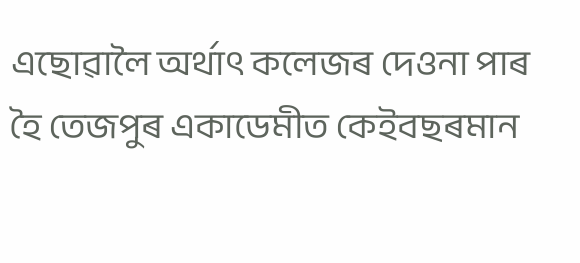এছোৱালৈ অৰ্থাৎ কলেজৰ দেওনা পাৰ হৈ তেজপুৰ একাডেমীত কেইবছৰমান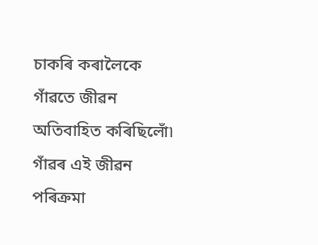চাকৰি কৰালৈকে গাঁৱতে জীৱন অতিবাহিত কৰিছিলোঁ৷ গাঁৱৰ এই জীৱন পৰিক্ৰমা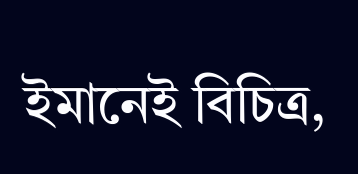ইমানেই বিচিত্ৰ,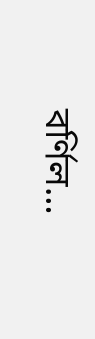বৰ্ণিল…